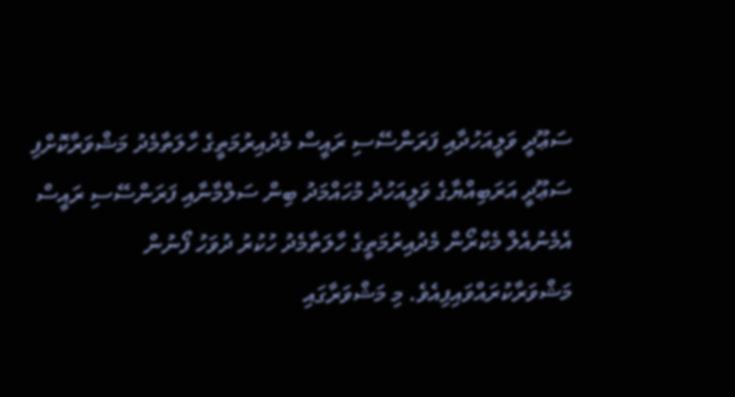ސަޢޫދީ ވަލީއަހުދާއި ފަރަންސޭސި ރައީސް މެދުއިރުމަތީގެ ހާލަތާމެދު މަޝްވަރާކޮށްފި
ސަޢޫދީ އަރަބިއްޔާގެ ވަލީއަހުދު މުހައްމަދު ބިން ސަލްމާނާއި ފަރަންސޭސި ރައީސް އެމެނުއެލް މެކްރޯން މެދުއިރުމަތީގެ ހާލަތާމެދު ހުކުރު ދުވަހު ފޯނުން މަޝްވަރާކުރައްވައިފިއެވެ. މި މަޝްވަރާގައި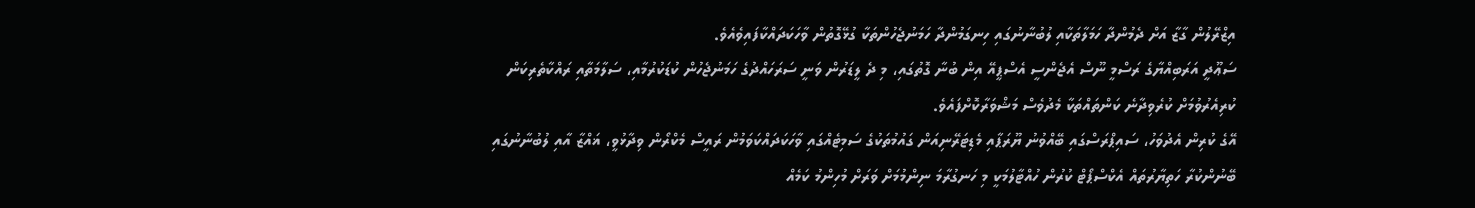އިޒްރޭލުން ގާޒާ އަށް ދެމުންދާ ހަމަލާތަކާއި ލުބުނާނުގައި ހިނގަމުންދާ ހަމަނުޖެހުންތަކާ ގުޅޭގޮތުން ވާހަކަދައްކާފައިވެއެވެ.
ސަޢޫދީ އަރަބިއްޔާގެ ރަސްމީ ނޫސް އެޖެންސީ އެސްޕީއޭ އިން ބުނާ ގޮތުގައި، މި ދެ ލީޑަރުން ވަނީ ސަރަހައްދުގެ ހަމަނުޖެހުން ކުޑަކުރުމާއި، ސަލާމަތާއި ރައްކާތެރިކަން ކުރިއެރުވުމަށް ކުރެވިދާނެ ކަންތައްތަކާ މެދުވެސް މަޝްވަރާކޮށްފައެވެ.
އޭގެ ކުރިން އެދުވަހު، ސައިޕްރަސްގައި ބޭއްވުނު ޔޫރަޕާއި މެޑިޓަރޭނިއަން ގައުމުތަކުގެ ސަމިޓެއްގައި ވާހަކަދައްކަވަމުން ރައީސް މެކްރޯން ވިދާޅުވީ، ޣައްޒާ އާއި ލުބުނާނުގައި ބޭނުންކުރާ ހަތިޔާރުތައް އެކްސްޕޯޓް ކުރުން ހުއްޓާލުމަކީ މި ހަނގުރާމަ ނިންމުމަށް ވަރަށް މުހިންމު ކަމެއް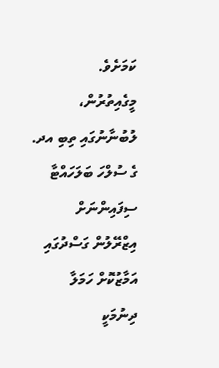ކަމަށެވެ.
މީގެއިތުރުން، ލުބުނާނުގައި ތިބި އދ. ގެ ސުލްހަ ބަލަހައްޓާ ސިފައިންނަށް އިޒްރޭލުން ގަސްދުގައި އަމާޒުކޮށް ހަމަލާ ދިނުމަކީ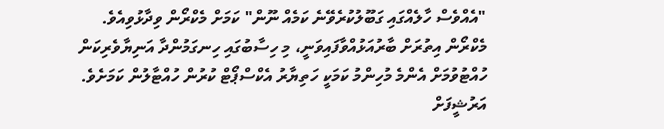"އެއްވެސް ހާލެއްގައި ގަބޫލުކުރެވޭނެ ކަމެއް ނޫން" ކަމަށް މެކްރޯން ވިދާޅުވިއެވެ.
މެކްރޯން އިތުރަށް ބާރުއަޅުއްވާފައިވަނީ، މި ހިސާބުގައި ހިނގަމުންދާ އަނިޔާވެރިކަން ހުއްޓުވުމަށް އެންމެ މުހިންމު ކަމަކީ ހަތިޔާރު އެކްސްޕޯޓް ކުރުން ހުއްޓާލުން ކަމަށެވެ.
އަރުޝީފަށް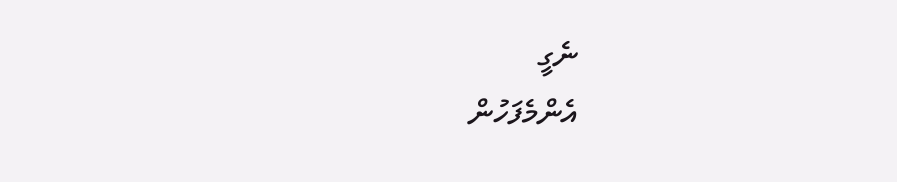ނެގީ
އެންމެފަހުން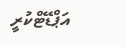އަޕްޑޭޓްކުރީ